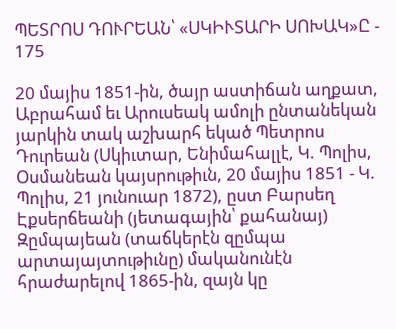ՊԵՏՐՈՍ ԴՈՒՐԵԱՆ՝ «ՍԿԻՒՏԱՐԻ ՍՈԽԱԿ»Ը - 175

20 մայիս 1851-ին, ծայր աստիճան աղքատ, Աբրահամ եւ Արուսեակ ամոլի ընտանեկան յարկին տակ աշխարհ եկած Պետրոս Դուրեան (Սկիւտար, Ենիմահալլէ, Կ. Պոլիս, Օսմանեան կայսրութիւն, 20 մայիս 1851 - Կ. Պոլիս, 21 յունուար 1872), ըստ Բարսեղ Էքսերճեանի (յետագային՝ քահանայ) Զըմպայեան (տաճկերէն զըմպա արտայայտութիւնը) մականունէն հրաժարելով 1865-ին, զայն կը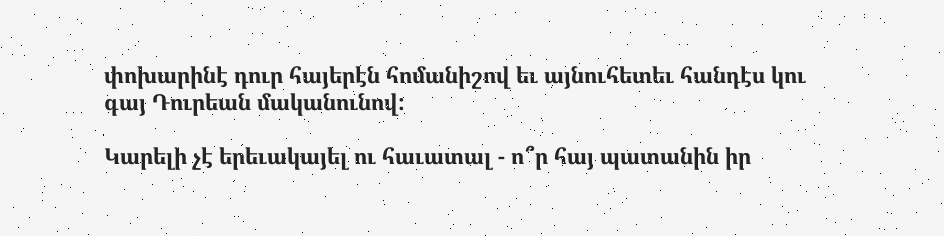փոխարինէ դուր հայերէն հոմանիշով եւ այնուհետեւ հանդէս կու գայ Դուրեան մականունով:

Կարելի չէ երեւակայել ու հաւատալ - ո՞ր հայ պատանին իր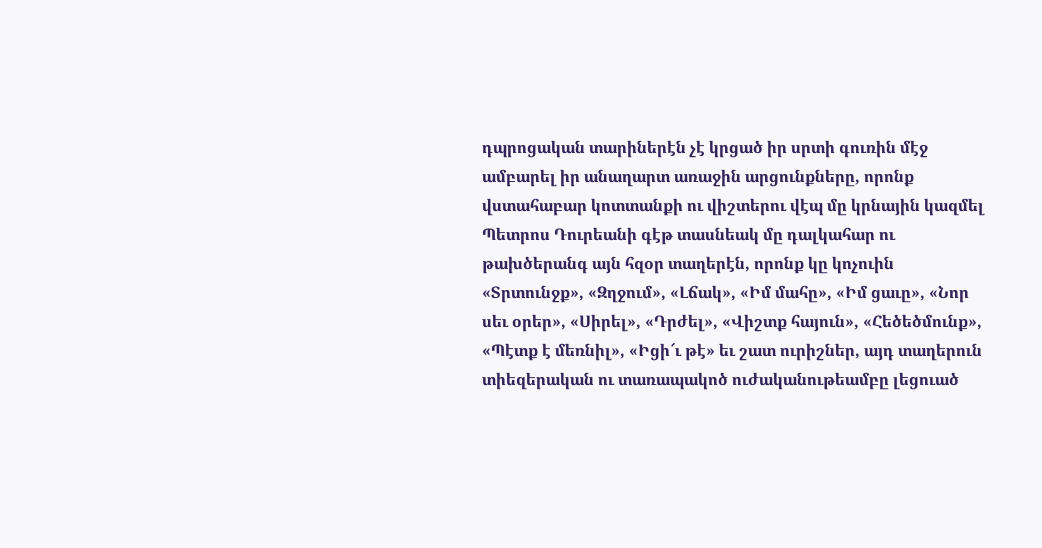դպրոցական տարիներէն չէ կրցած իր սրտի գուռին մէջ ամբարել իր անաղարտ առաջին արցունքները, որոնք վստահաբար կոտտանքի ու վիշտերու վէպ մը կրնային կազմել Պետրոս Դուրեանի գէթ տասնեակ մը դալկահար ու թախծերանգ այն հզօր տաղերէն, որոնք կը կոչուին «Տրտունջք», «Զղջում», «Լճակ», «Իմ մահը», «Իմ ցաւը», «Նոր սեւ օրեր», «Սիրել», «Դրժել», «Վիշտք հայուն», «Հեծեծմունք», «Պէտք է մեռնիլ», «Իցի՜ւ թէ» եւ շատ ուրիշներ, այդ տաղերուն տիեզերական ու տառապակոծ ուժականութեամբը լեցուած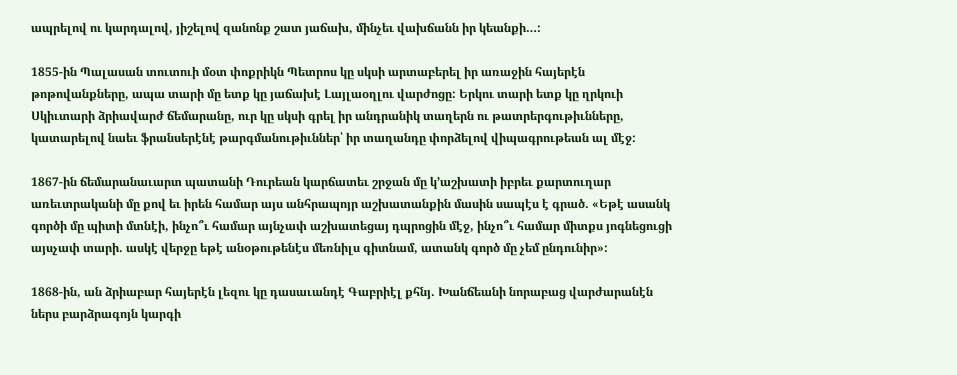ապրելով ու կարդալով, յիշելով զանոնք շատ յաճախ, մինչեւ վախճանն իր կեանքի…:

1855-ին Պալասան տուտուի մօտ փոքրիկն Պետրոս կը սկսի արտաբերել իր առաջին հայերէն թոթովանքները, ապա տարի մը ետք կը յաճախէ Լայլաօղլու վարժոցը: Երկու տարի ետք կը ղրկուի Սկիւտարի ձրիավարժ ճեմարանը, ուր կը սկսի գրել իր անդրանիկ տաղերն ու թատրերգութիւնները, կատարելով նաեւ ֆրանսերէնէ թարգմանութիւններ՝ իր տաղանդը փորձելով վիպագրութեան ալ մէջ:

1867-ին ճեմարանաւարտ պատանի Դուրեան կարճատեւ շրջան մը կ՚աշխատի իբրեւ քարտուղար առեւտրականի մը քով եւ իրեն համար այս անհրապոյր աշխատանքին մասին սապէս է գրած. «Եթէ ասանկ գործի մը պիտի մտնէի, ինչո՞ւ համար այնչափ աշխատեցայ դպրոցին մէջ, ինչո՞ւ համար միտքս յոգնեցուցի այսչափ տարի. ասկէ վերջը եթէ անօթութենէս մեռնիլս գիտնամ, ատանկ գործ մը չեմ ընդունիր»:

1868-ին, ան ձրիաբար հայերէն լեզու կը դասաւանդէ Գաբրիէլ քհնյ. Խանճեանի նորաբաց վարժարանէն ներս բարձրագոյն կարգի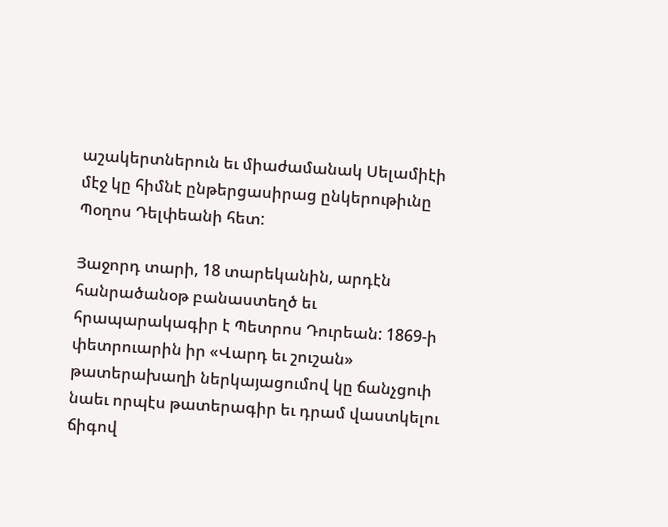աշակերտներուն եւ միաժամանակ Սելամիէի մէջ կը հիմնէ ընթերցասիրաց ընկերութիւնը Պօղոս Դելփեանի հետ:

Յաջորդ տարի, 18 տարեկանին, արդէն հանրածանօթ բանաստեղծ եւ հրապարակագիր է Պետրոս Դուրեան: 1869-ի փետրուարին իր «Վարդ եւ շուշան» թատերախաղի ներկայացումով կը ճանչցուի նաեւ որպէս թատերագիր եւ դրամ վաստկելու ճիգով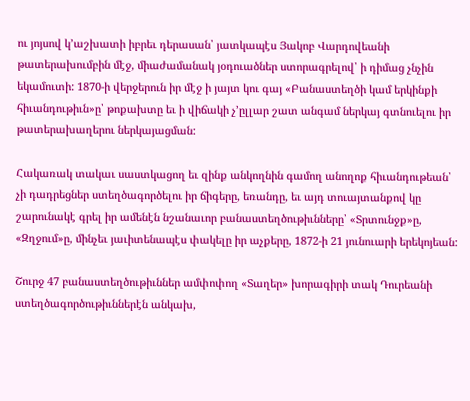ու յոյսով կ՚աշխատի իբրեւ դերասան՝ յատկապէս Յակոբ Վարդովեանի թատերախումբին մէջ, միաժամանակ յօդուածներ ստորագրելով՝ ի դիմաց չնչին եկամուտի: 1870-ի վերջերուն իր մէջ ի յայտ կու գայ «Բանաստեղծի կամ երկինքի հիւանդութիւն»ը՝ թոքախտը եւ ի վիճակի չ՚ըլլար շատ անգամ ներկայ գտնուելու իր թատերախաղերու ներկայացման:

Հակառակ տակաւ սաստկացող եւ զինք անկողնին գամող անողոք հիւանդութեան՝ չի դադրեցներ ստեղծագործելու իր ճիգերը, եռանդը, եւ այդ տուայտանքով կը շարունակէ գրել իր ամենէն նշանաւոր բանաստեղծութիւնները՝ «Տրտունջք»ը, «Զղջում»ը, մինչեւ յաւիտենապէս փակելը իր աչքերը, 1872-ի 21 յունուարի երեկոյեան:

Շուրջ 47 բանաստեղծութիւններ ամփոփող «Տաղեր» խորագիրի տակ Դուրեանի ստեղծագործութիւններէն անկախ,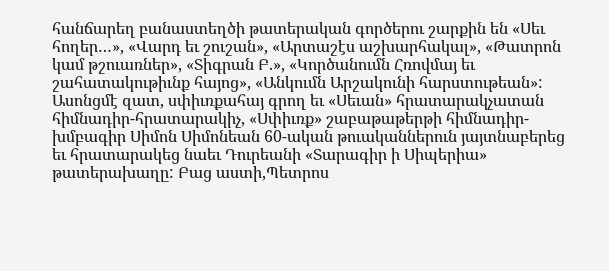հանճարեղ բանաստեղծի թատերական գործերու շարքին են «Սեւ հողեր…», «Վարդ եւ շուշան», «Արտաշէս աշխարհակալ», «Թատրոն կամ թշուառներ», «Տիգրան Բ.», «Կործանումն Հռովմայ եւ շահատակութիւնք հայոց», «Անկումն Արշակունի հարստութեան»: Ասոնցմէ զատ, սփիւռքահայ գրող եւ «Սեւան» հրատարակչատան հիմնադիր-հրատարակիչ, «Սփիւռք» շաբաթաթերթի հիմնադիր-խմբագիր Սիմոն Սիմոնեան 60-ական թուականներուն յայտնաբերեց եւ հրատարակեց նաեւ Դուրեանի «Տարագիր ի Սիպերիա» թատերախաղը: Բաց աստի,Պետրոս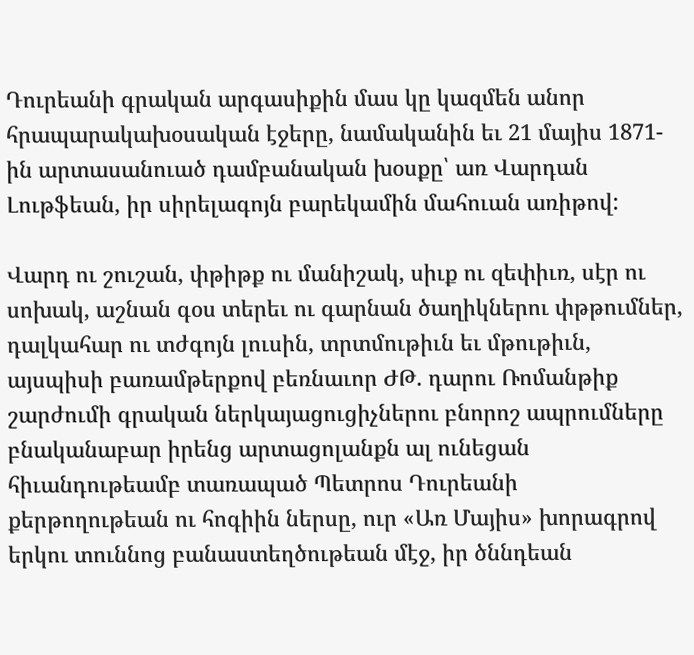Դուրեանի գրական արգասիքին մաս կը կազմեն անոր հրապարակախօսական էջերը, նամականին եւ 21 մայիս 1871-ին արտասանուած դամբանական խօսքը՝ առ Վարդան Լութֆեան, իր սիրելագոյն բարեկամին մահուան առիթով:

Վարդ ու շուշան, փթիթք ու մանիշակ, սիւք ու զեփիւռ, սէր ու սոխակ, աշնան գօս տերեւ ու գարնան ծաղիկներու փթթումներ, դալկահար ու տժգոյն լուսին, տրտմութիւն եւ մթութիւն, այսպիսի բառամթերքով բեռնաւոր ԺԹ. դարու Ռոմանթիք շարժումի գրական ներկայացուցիչներու բնորոշ ապրումները բնականաբար իրենց արտացոլանքն ալ ունեցան հիւանդութեամբ տառապած Պետրոս Դուրեանի քերթողութեան ու հոգիին ներսը, ուր «Առ Մայիս» խորագրով երկու տուննոց բանաստեղծութեան մէջ, իր ծննդեան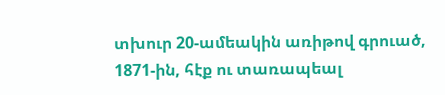տխուր 20-ամեակին առիթով գրուած, 1871-ին, հէք ու տառապեալ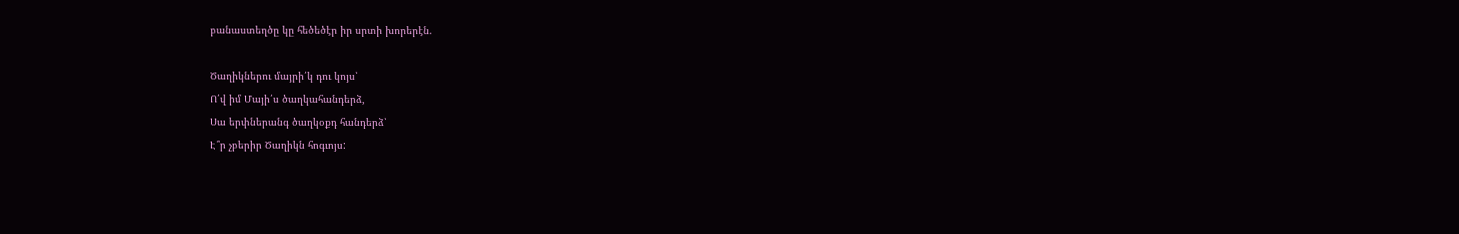բանաստեղծը կը հեծեծէր իր սրտի խորերէն.

Ծաղիկներու մայրի՛կ դու կոյս՝
Ո՛վ իմ Մայի՛ս ծաղկահանդերձ,
Սա երփներանգ ծաղկօքդ հանդերձ՝
Է՞ր չբերիր Ծաղիկն հոգւոյս: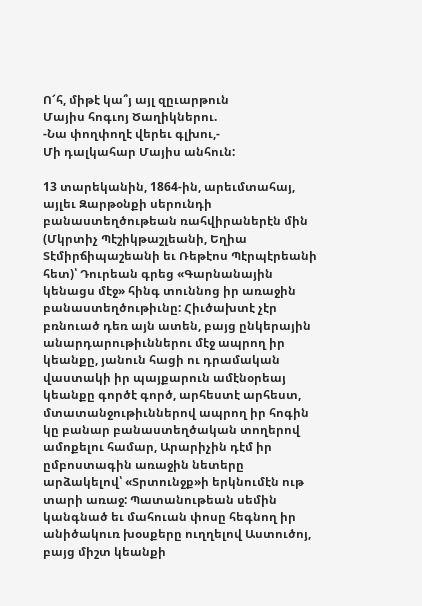Ո՜հ, միթէ կա՞յ այլ զըւարթուն
Մայիս հոգւոյ Ծաղիկներու.
-Նա փողփողէ վերեւ գլխու,-
Մի դալկահար Մայիս անհուն:

13 տարեկանին, 1864-ին, արեւմտահայ, այլեւ Զարթօնքի սերունդի բանաստեղծութեան ռահվիրաներէն մին (Մկրտիչ Պէշիկթաշլեանի, Եղիա Տէմիրճիպաշեանի եւ Ռեթէոս Պէրպէրեանի հետ)՝ Դուրեան գրեց «Գարնանային կենացս մէջ» հինգ տուննոց իր առաջին բանաստեղծութիւնը: Հիւծախտէ չէր բռնուած դեռ այն ատեն, բայց ընկերային անարդարութիւններու մէջ ապրող իր կեանքը, յանուն հացի ու դրամական վաստակի իր պայքարուն ամէնօրեայ կեանքը գործէ գործ, արհեստէ արհեստ, մտատանջութիւններով ապրող իր հոգին կը բանար բանաստեղծական տողերով ամոքելու համար, Արարիչին դէմ իր ըմբոստագին առաջին նետերը արձակելով՝ «Տրտունջք»ի երկնումէն ութ տարի առաջ: Պատանութեան սեմին կանգնած եւ մահուան փոսը հեգնող իր անիծակուռ խօսքերը ուղղելով Աստուծոյ, բայց միշտ կեանքի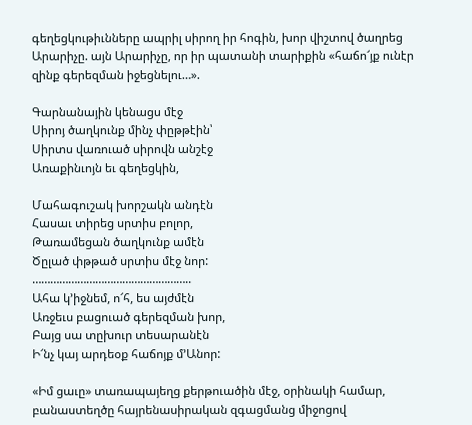գեղեցկութիւնները ապրիլ սիրող իր հոգին, խոր վիշտով ծաղրեց Արարիչը. այն Արարիչը, որ իր պատանի տարիքին «հաճո՜յք ունէր զինք գերեզման իջեցնելու…».

Գարնանային կենացս մէջ
Սիրոյ ծաղկունք մինչ փըթթէին՝
Սիրտս վառուած սիրովն անշէջ
Առաքինւոյն եւ գեղեցկին,

Մահագուշակ խորշակն անդէն
Հասաւ տիրեց սրտիս բոլոր,
Թառամեցան ծաղկունք ամէն
Ծըլած փթթած սրտիս մէջ նոր:
……………………………………………..
Ահա կ՚իջնեմ, ո՜հ, ես այժմէն
Առջեւս բացուած գերեզման խոր,
Բայց սա տըխուր տեսարանէն
Ի՜նչ կայ արդեօք հաճոյք մ՚Անոր:

«Իմ ցաւը» տառապայեղց քերթուածին մէջ, օրինակի համար, բանաստեղծը հայրենասիրական զգացմանց միջոցով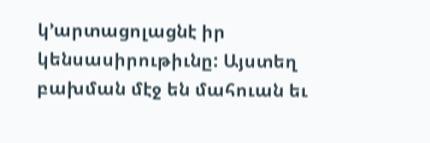կ՚արտացոլացնէ իր կենսասիրութիւնը: Այստեղ բախման մէջ են մահուան եւ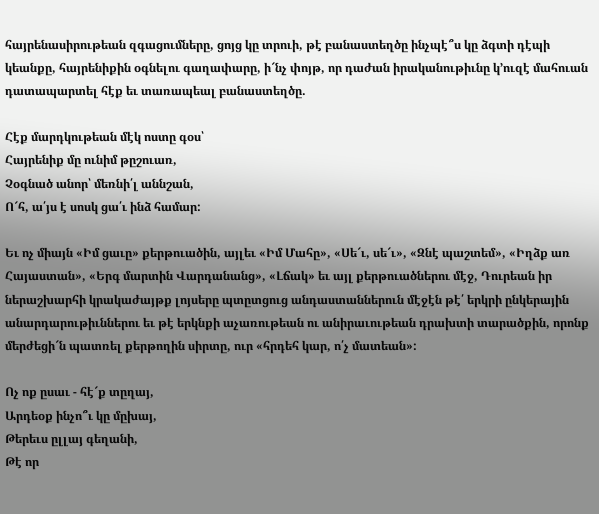հայրենասիրութեան զգացումները, ցոյց կը տրուի, թէ բանաստեղծը ինչպէ՞ս կը ձգտի դէպի կեանքը, հայրենիքին օգնելու գաղափարը, ի՜նչ փոյթ, որ դաժան իրականութիւնը կ՚ուզէ մահուան դատապարտել հէք եւ տառապեալ բանաստեղծը.

Հէք մարդկութեան մէկ ոստը գօս՝
Հայրենիք մը ունիմ թըշուառ,
Չօգնած անոր՝ մեռնի՛լ աննշան,
Ո՜հ, ա՛յս է սոսկ ցա՛ւ ինձ համար:

Եւ ոչ միայն «Իմ ցաւը» քերթուածին, այլեւ «Իմ Մահը», «Սե՜ւ, սե՜ւ», «Զնէ պաշտեմ», «Իղձք առ Հայաստան», «Երգ մարտին Վարդանանց», «Լճակ» եւ այլ քերթուածներու մէջ, Դուրեան իր ներաշխարհի կրակաժայթք լոյսերը պտըտցուց անդաստաններուն մէջէն թէ՛ երկրի ընկերային անարդարութիւններու եւ թէ երկնքի աչառութեան ու անիրաւութեան դրախտի տարածքին, որոնք մերժեցի՜ն պատռել քերթողին սիրտը, ուր «հրդեհ կար, ո՛չ մատեան»:

Ոչ ոք ըսաւ - հէ՜ք տըղայ,
Արդեօք ինչո՞ւ կը մըխայ,
Թերեւս ըլլայ գեղանի,
Թէ որ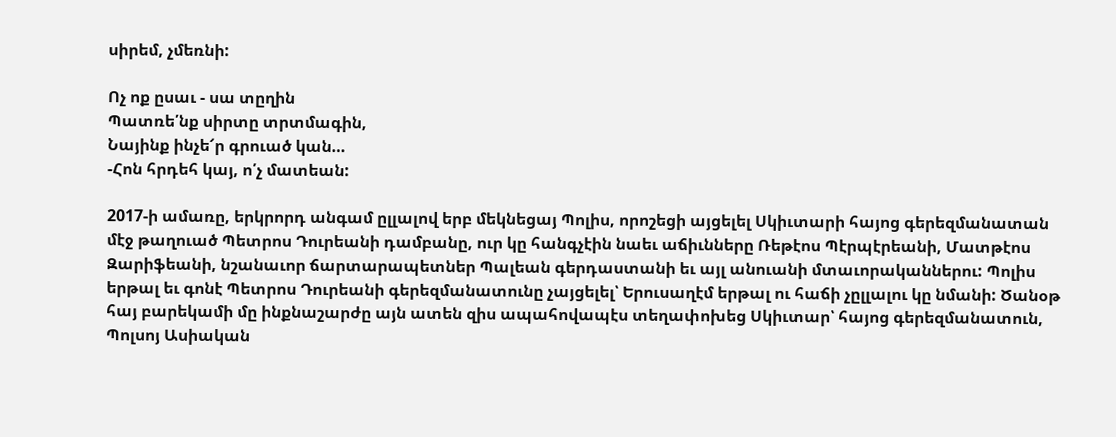սիրեմ, չմեռնի:

Ոչ ոք ըսաւ - սա տըղին
Պատռե՛նք սիրտը տրտմագին,
Նայինք ինչե՜ր գրուած կան…
-Հոն հրդեհ կայ, ո՛չ մատեան:

2017-ի ամառը, երկրորդ անգամ ըլլալով երբ մեկնեցայ Պոլիս, որոշեցի այցելել Սկիւտարի հայոց գերեզմանատան մէջ թաղուած Պետրոս Դուրեանի դամբանը, ուր կը հանգչէին նաեւ աճիւնները Ռեթէոս Պէրպէրեանի, Մատթէոս Զարիֆեանի, նշանաւոր ճարտարապետներ Պալեան գերդաստանի եւ այլ անուանի մտաւորականներու: Պոլիս երթալ եւ գոնէ Պետրոս Դուրեանի գերեզմանատունը չայցելել՝ Երուսաղէմ երթալ ու հաճի չըլլալու կը նմանի: Ծանօթ հայ բարեկամի մը ինքնաշարժը այն ատեն զիս ապահովապէս տեղափոխեց Սկիւտար՝ հայոց գերեզմանատուն, Պոլսոյ Ասիական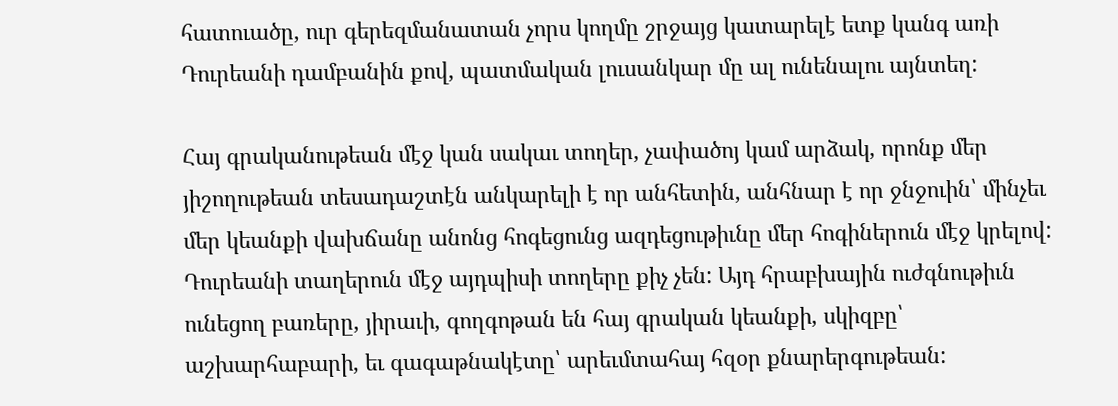հատուածը, ուր գերեզմանատան չորս կողմը շրջայց կատարելէ ետք կանգ առի Դուրեանի դամբանին քով, պատմական լուսանկար մը ալ ունենալու այնտեղ:

Հայ գրականութեան մէջ կան սակաւ տողեր, չափածոյ կամ արձակ, որոնք մեր յիշողութեան տեսադաշտէն անկարելի է որ անհետին, անհնար է որ ջնջուին՝ մինչեւ մեր կեանքի վախճանը անոնց հոգեցունց ազդեցութիւնը մեր հոգիներուն մէջ կրելով: Դուրեանի տաղերուն մէջ այդպիսի տողերը քիչ չեն: Այդ հրաբխային ուժգնութիւն ունեցող բառերը, յիրաւի, գողգոթան են հայ գրական կեանքի, սկիզբը՝ աշխարհաբարի, եւ գագաթնակէտը՝ արեւմտահայ հզօր քնարերգութեան: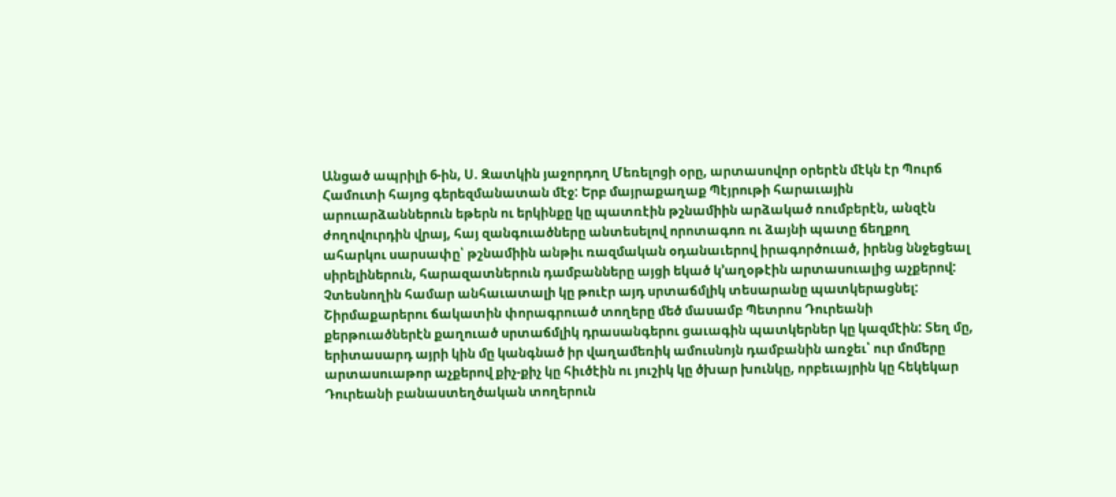Անցած ապրիլի 6-ին, Ս. Զատկին յաջորդող Մեռելոցի օրը, արտասովոր օրերէն մէկն էր Պուրճ Համուտի հայոց գերեզմանատան մէջ: Երբ մայրաքաղաք Պէյրութի հարաւային արուարձաններուն եթերն ու երկինքը կը պատռէին թշնամիին արձակած ռումբերէն, անզէն ժողովուրդին վրայ, հայ զանգուածները անտեսելով որոտագոռ ու ձայնի պատը ճեղքող ահարկու սարսափը՝ թշնամիին անթիւ ռազմական օդանաւերով իրագործուած, իրենց ննջեցեալ սիրելիներուն, հարազատներուն դամբանները այցի եկած կ՚աղօթէին արտասուալից աչքերով: Չտեսնողին համար անհաւատալի կը թուէր այդ սրտաճմլիկ տեսարանը պատկերացնել: Շիրմաքարերու ճակատին փորագրուած տողերը մեծ մասամբ Պետրոս Դուրեանի քերթուածներէն քաղուած սրտաճմլիկ դրասանգերու ցաւագին պատկերներ կը կազմէին: Տեղ մը, երիտասարդ այրի կին մը կանգնած իր վաղամեռիկ ամուսնոյն դամբանին առջեւ՝ ուր մոմերը արտասուաթոր աչքերով քիչ-քիչ կը հիւծէին ու յուշիկ կը ծխար խունկը, որբեւայրին կը հեկեկար Դուրեանի բանաստեղծական տողերուն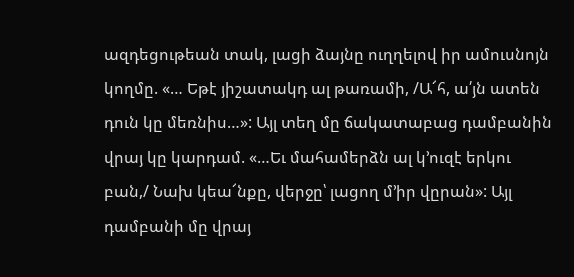ազդեցութեան տակ, լացի ձայնը ուղղելով իր ամուսնոյն կողմը. «… Եթէ յիշատակդ ալ թառամի, /Ա՜հ, ա՛յն ատեն դուն կը մեռնիս…»: Այլ տեղ մը ճակատաբաց դամբանին վրայ կը կարդամ. «…Եւ մահամերձն ալ կ՚ուզէ երկու բան,/ Նախ կեա՜նքը, վերջը՝ լացող մ՚իր վըրան»: Այլ դամբանի մը վրայ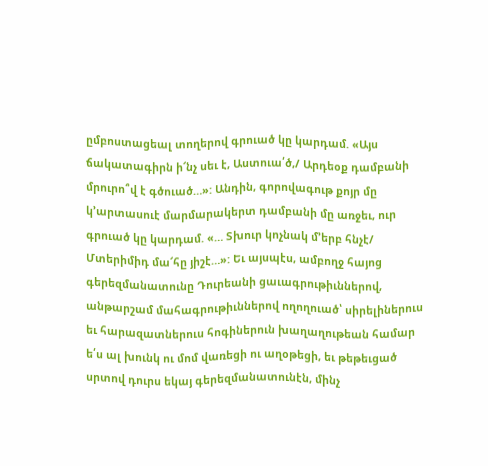ըմբոստացեալ տողերով գրուած կը կարդամ. «Այս ճակատագիրն ի՜նչ սեւ է, Աստուա՛ծ,/ Արդեօք դամբանի մրուրո՞վ է գծուած…»: Անդին, գորովագութ քոյր մը կ՚արտասուէ մարմարակերտ դամբանի մը առջեւ, ուր գրուած կը կարդամ. «… Տխուր կոչնակ մ՚երբ հնչէ/ Մտերիմիդ մա՜հը յիշէ…»: Եւ այսպէս, ամբողջ հայոց գերեզմանատունը Դուրեանի ցաւագրութիւններով, անթարշամ մահագրութիւններով ողողուած՝ սիրելիներուս եւ հարազատներուս հոգիներուն խաղաղութեան համար ե՛ս ալ խունկ ու մոմ վառեցի ու աղօթեցի, եւ թեթեւցած սրտով դուրս եկայ գերեզմանատունէն, մինչ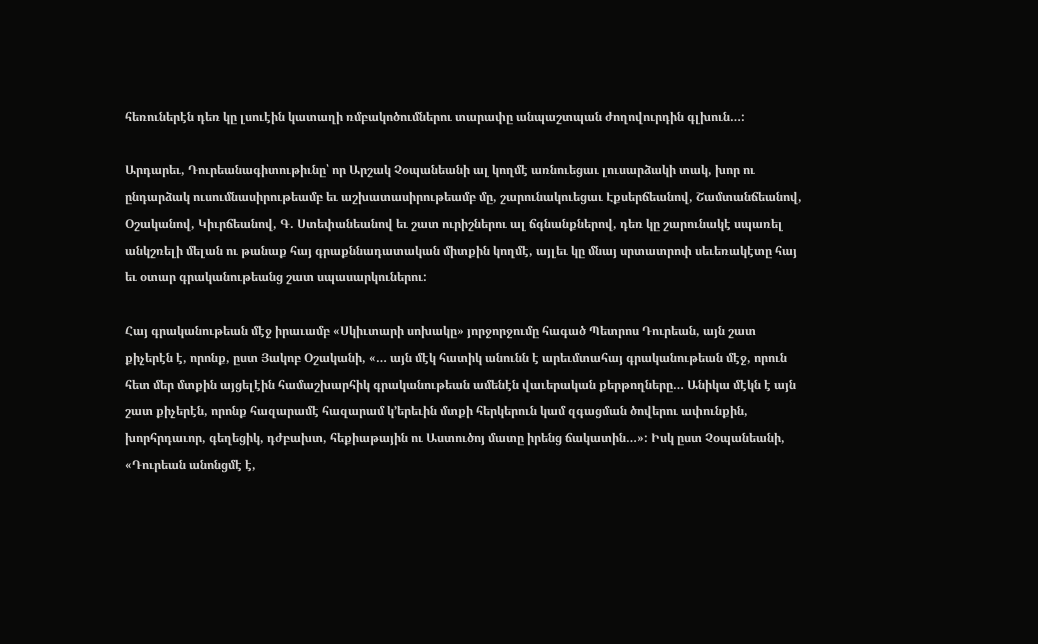հեռուներէն դեռ կը լսուէին կատաղի ռմբակոծումներու տարափը անպաշտպան ժողովուրդին գլխուն…:

Արդարեւ, Դուրեանագիտութիւնը՝ որ Արշակ Չօպանեանի ալ կողմէ առնուեցաւ լուսարձակի տակ, խոր ու ընդարձակ ուսումնասիրութեամբ եւ աշխատասիրութեամբ մը, շարունակուեցաւ Էքսերճեանով, Շամտանճեանով, Օշականով, Կիւրճեանով, Գ. Ստեփանեանով եւ շատ ուրիշներու ալ ճգնանքներով, դեռ կը շարունակէ սպառել անկշռելի մելան ու թանաք հայ գրաքննադատական միտքին կողմէ, այլեւ կը մնայ սրտատրոփ սեւեռակէտը հայ եւ օտար գրականութեանց շատ սպասարկուներու:

Հայ գրականութեան մէջ իրաւամբ «Սկիւտարի սոխակը» յորջորջումը հագած Պետրոս Դուրեան, այն շատ քիչերէն է, որոնք, ըստ Յակոբ Օշականի, «… այն մէկ հատիկ անունն է արեւմտահայ գրականութեան մէջ, որուն հետ մեր մտքին այցելէին համաշխարհիկ գրականութեան ամենէն վաւերական քերթողները… Անիկա մէկն է այն շատ քիչերէն, որոնք հազարամէ հազարամ կ՚երեւին մտքի հերկերուն կամ զգացման ծովերու ափունքին, խորհրդաւոր, գեղեցիկ, դժբախտ, հեքիաթային ու Աստուծոյ մատը իրենց ճակատին…»: Իսկ ըստ Չօպանեանի, «Դուրեան անոնցմէ է,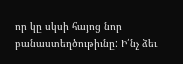որ կը սկսի հայոց նոր բանաստեղծութիւնը: Ի՛նչ ձեւ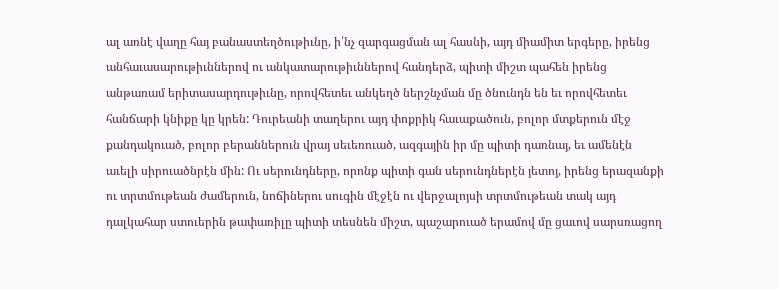ալ առնէ վաղը հայ բանաստեղծութիւնը, ի՛նչ զարգացման ալ հասնի, այդ միամիտ երգերը, իրենց անհաւասարութիւններով ու անկատարութիւններով հանդերձ, պիտի միշտ պահեն իրենց անթառամ երիտասարդութիւնը, որովհետեւ անկեղծ ներշնչման մը ծնունդն են եւ որովհետեւ հանճարի կնիքը կը կրեն: Դուրեանի տաղերու այդ փոքրիկ հաւաքածուն, բոլոր մտքերուն մէջ քանդակուած, բոլոր բերաններուն վրայ սեւեռուած, ազգային իր մը պիտի դառնայ, եւ ամենէն աւելի սիրուածնրէն մին: Ու սերունդները, որոնք պիտի գան սերունդներէն յետոյ, իրենց երազանքի ու տրտմութեան ժամերուն, նոճիներու սուգին մէջէն ու վերջալոյսի տրտմութեան տակ այդ դալկահար ստուերին թափառիլը պիտի տեսնեն միշտ, պաշարուած երամով մը ցաւով սարսռացող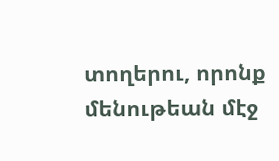տողերու, որոնք մենութեան մէջ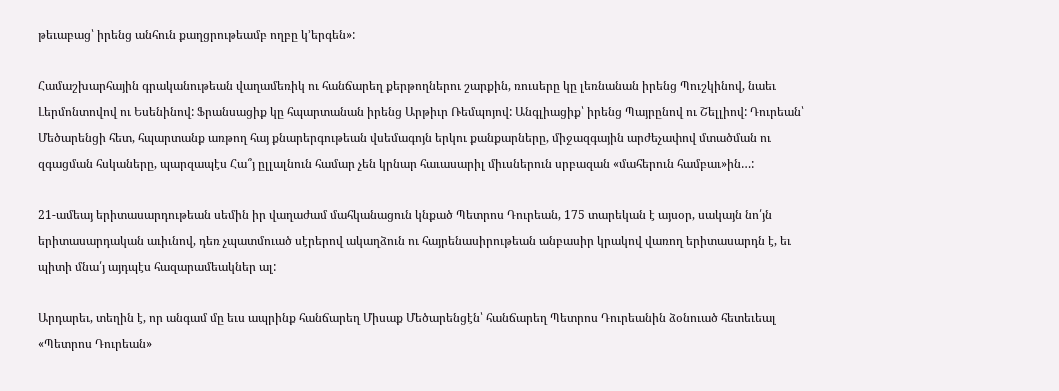թեւաբաց՝ իրենց անհուն քաղցրութեամբ ողբը կ՚երգեն»:

Համաշխարհային գրականութեան վաղամեռիկ ու հանճարեղ քերթողներու շարքին, ռուսերը կը լեռնանան իրենց Պուշկինով, նաեւ Լերմոնտովով ու Եսենինով: Ֆրանսացիք կը հպարտանան իրենց Արթիւր Ռեմպոյով: Անգլիացիք՝ իրենց Պայրընով ու Շելլիով: Դուրեան՝ Մեծարենցի հետ, հպարտանք առթող հայ քնարերգութեան վսեմագոյն երկու քանքարները, միջազգային արժեչափով մտածման ու զգացման հսկաները, պարզապէս Հա՞յ ըլլալնուն համար չեն կրնար հաւասարիլ միւսներուն սրբազան «մահերուն համբաւ»ին…:

21-ամեայ երիտասարդութեան սեմին իր վաղաժամ մահկանացուն կնքած Պետրոս Դուրեան, 175 տարեկան է այսօր, սակայն նո՛յն երիտասարդական աւիւնով, դեռ չպատմուած սէրերով ակաղձուն ու հայրենասիրութեան անբասիր կրակով վառող երիտասարդն է, եւ պիտի մնա՛յ այդպէս հազարամեակներ ալ:

Արդարեւ, տեղին է, որ անգամ մը եւս ապրինք հանճարեղ Միսաք Մեծարենցէն՝ հանճարեղ Պետրոս Դուրեանին ձօնուած հետեւեալ «Պետրոս Դուրեան»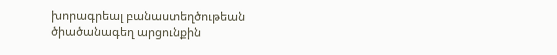խորագրեալ բանաստեղծութեան ծիածանագեղ արցունքին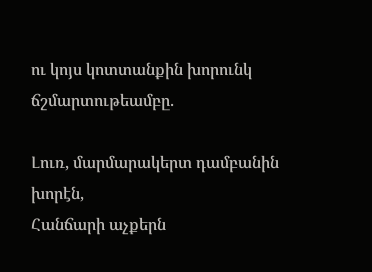ու կոյս կոտտանքին խորունկ ճշմարտութեամբը.

Լուռ, մարմարակերտ դամբանին խորէն,
Հանճարի աչքերն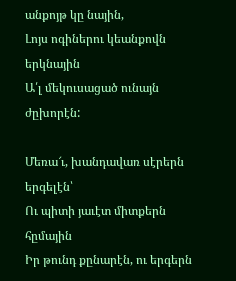անքոյթ կը նային,
Լոյս ոգիներու կեանքովն երկնային
Ա՛լ մեկուսացած ունայն ժըխորէն:

Մեռա՜ւ, խանդավառ սէրերն երգելէն՝
Ու պիտի յաւէտ միտքերն հըմային
Իր թունդ քընարէն, ու երգերն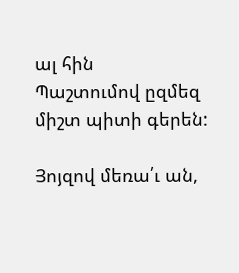ալ հին
Պաշտումով ըզմեզ միշտ պիտի գերեն:

Յոյզով մեռա՛ւ ան,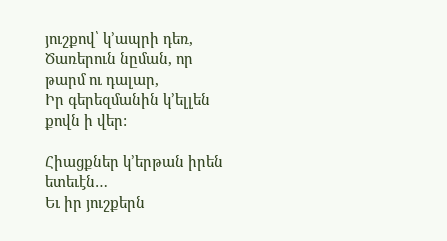յուշքով՝ կ՚ապրի դեռ,
Ծառերուն նըման, որ թարմ ու դալար,
Իր գերեզմանին կ՚ելլեն քովն ի վեր:

Հիացքներ կ՚երթան իրեն ետեւէն…
Եւ իր յուշքերն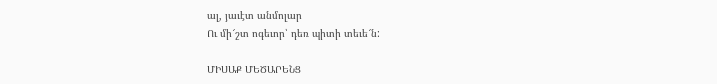ալ, յաւէտ անմոլար
Ու մի՜շտ ոգեւոր՝ դեռ պիտի տեւե՜ն:

ՄԻՍԱՔ ՄԵԾԱՐԵՆՑ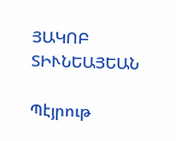ՅԱԿՈԲ ՏԻՒՆԵԱՅԵԱՆ

Պէյրութ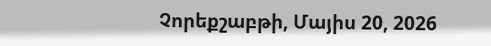Չորեքշաբթի, Մայիս 20, 2026